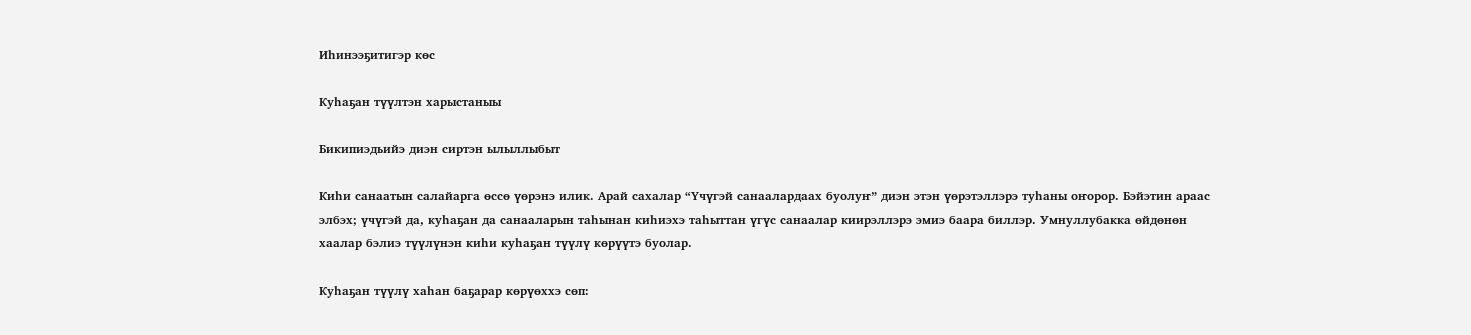Иһинээҕитигэр көс

Куһаҕан түүлтэн харыстаныы

Бикипиэдьийэ диэн сиртэн ылыллыбыт

Киһи санаатын салайарга өссө үөрэнэ илик. Арай сахалар “Үчүгэй санаалардаах буолуҥ” диэн этэн үөрэтэллэрэ туһаны оҥорор. Бэйэтин араас элбэх; үчүгэй да, куһаҕан да санааларын таһынан киһиэхэ таһыттан үгүс санаалар киирэллэрэ эмиэ баара биллэр. Умнуллубакка өйдөнөн хаалар бэлиэ түүлүнэн киһи куһаҕан түүлү көрүүтэ буолар.

Куһаҕан түүлү хаһан баҕарар көрүөххэ сөп: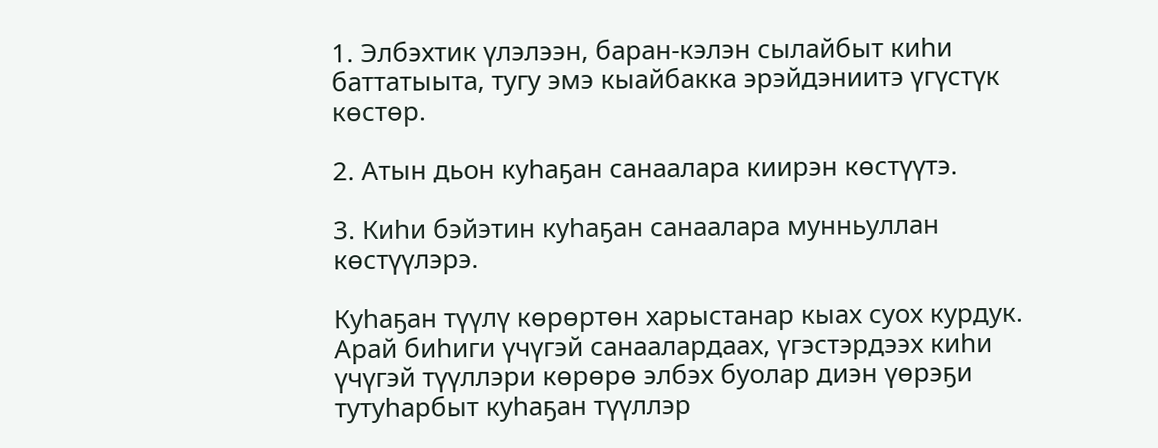1. Элбэхтик үлэлээн, баран-кэлэн сылайбыт киһи баттатыыта, тугу эмэ кыайбакка эрэйдэниитэ үгүстүк көстөр.

2. Атын дьон куһаҕан санаалара киирэн көстүүтэ.

3. Киһи бэйэтин куһаҕан санаалара мунньуллан көстүүлэрэ.

Куһаҕан түүлү көрөртөн харыстанар кыах суох курдук. Арай биһиги үчүгэй санаалардаах, үгэстэрдээх киһи үчүгэй түүллэри көрөрө элбэх буолар диэн үөрэҕи тутуһарбыт куһаҕан түүллэр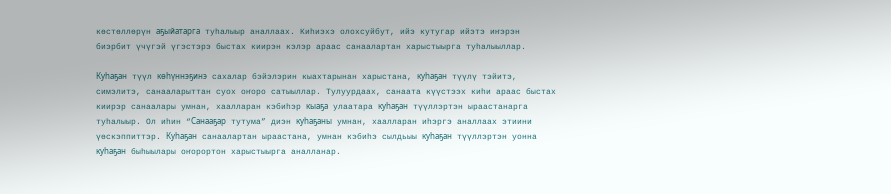көстөллөрүн аҕыйатарга туһалыыр аналлаах. Киһиэхэ олохсуйбут, ийэ кутугар ийэтэ иҥэрэн биэрбит үчүгэй үгэстэрэ быстах киирэн кэлэр араас санаалартан харыстыырга туһалыыллар.

Куһаҕан түүл көһүннэҕинэ сахалар бэйэлэрин кыахтарынан харыстана, куһаҕан түүлү тэйитэ, симэлитэ, санааларыттан суох оҥоро сатыыллар. Тулуурдаах, санаата күүстээх киһи араас быстах киирэр санаалары умнан, хаалларан кэбиһэр кыаҕа улаатара куһаҕан түүллэртэн ыраастанарга туһалыыр. Ол иһин “Санааҕар тутума” диэн куһаҕаны умнан, хаалларан иһэргэ аналлаах этиини үөскэппиттэр. Куһаҕан санаалартан ыраастана, умнан кэбиһэ сылдьыы куһаҕан түүллэртэн уонна куһаҕан быһыылары оҥорортон харыстыырга аналланар.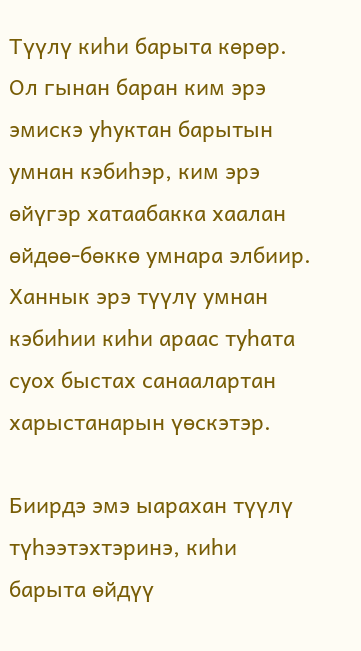Түүлү киһи барыта көрөр. Ол гынан баран ким эрэ эмискэ уһуктан барытын умнан кэбиһэр, ким эрэ өйүгэр хатаабакка хаалан өйдөө-бөккө умнара элбиир. Ханнык эрэ түүлү умнан кэбиһии киһи араас туһата суох быстах санаалартан харыстанарын үөскэтэр.

Биирдэ эмэ ыарахан түүлү түһээтэхтэринэ, киһи барыта өйдүү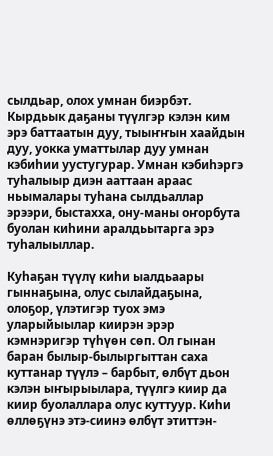сылдьар, олох умнан биэрбэт. Кырдьык даҕаны түүлгэр кэлэн ким эрэ баттаатын дуу, тыыҥҥын хаайдын дуу, уокка уматтылар дуу умнан кэбиһии уустугурар. Умнан кэбиһэргэ туһалыыр диэн ааттаан араас ньымалары туһана сылдьаллар эрээри, быстахха, ону-маны оҥорбута буолан киһини аралдьытарга эрэ туһалыыллар.

Куһаҕан түүлү киһи ыалдьаары гыннаҕына, олус сылайдаҕына, олоҕор, үлэтигэр туох эмэ уларыйыылар киирэн эрэр кэмнэригэр түһүөн сөп. Ол гынан баран былыр-былыргыттан саха куттанар түүлэ – барбыт, өлбүт дьон кэлэн ыҥырыылара, түүлгэ киир да киир буолаллара олус куттуур. Киһи өллөҕүнэ этэ-сиинэ өлбүт этиттэн-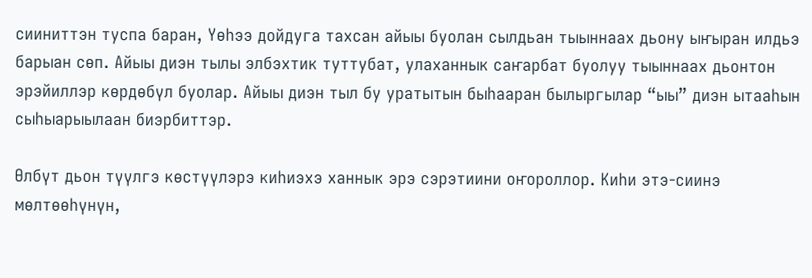сииниттэн туспа баран, Үөһээ дойдуга тахсан айыы буолан сылдьан тыыннаах дьону ыҥыран илдьэ барыан сөп. Айыы диэн тылы элбэхтик туттубат, улаханнык саҥарбат буолуу тыыннаах дьонтон эрэйиллэр көрдөбүл буолар. Айыы диэн тыл бу уратытын быһааран былыргылар “ыы” диэн ытааһын сыһыарыылаан биэрбиттэр.

Өлбүт дьон түүлгэ көстүүлэрэ киһиэхэ ханнык эрэ сэрэтиини оҥороллор. Киһи этэ-сиинэ мөлтөөһүнүн,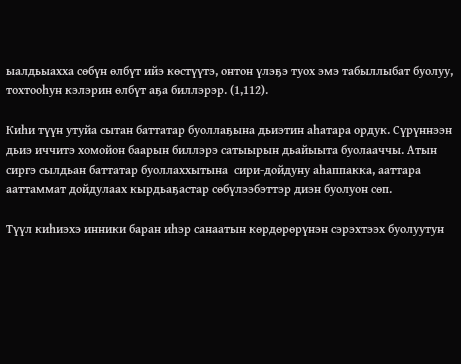ыалдьыахха сөбүн өлбүт ийэ көстүүтэ, онтон үлэҕэ туох эмэ табыллыбат буолуу, тохтооһун кэлэрин өлбүт аҕа биллэрэр. (1,112).

Киһи түүн утуйа сытан баттатар буоллаҕына дьиэтин аһатара ордук. Сүрүннээн дьиэ иччитэ хомойон баарын биллэрэ сатыырын дьайыыта буолааччы. Атын сиргэ сылдьан баттатар буоллаххытына  сири-дойдуну аһаппакка, ааттара ааттаммат дойдулаах кырдьаҕастар сөбүлээбэттэр диэн буолуон сөп.

Түүл киһиэхэ инники баран иһэр санаатын көрдөрөрүнэн сэрэхтээх буолуутун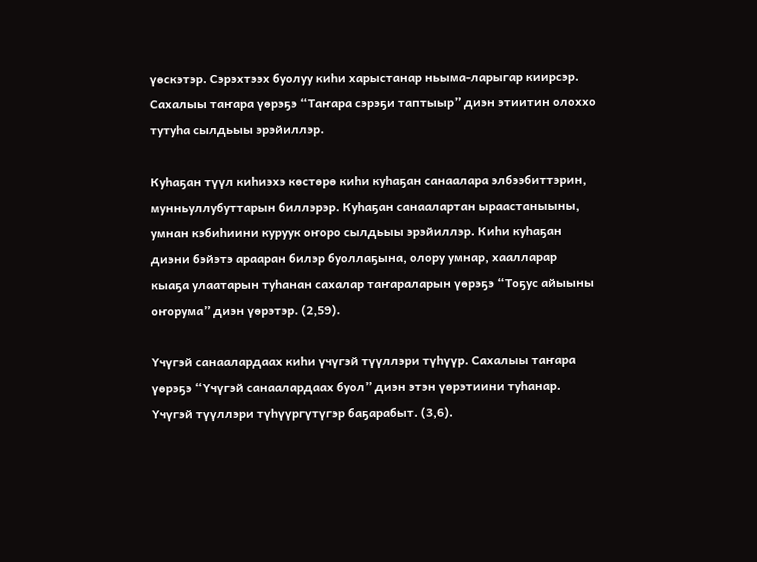үөскэтэр. Сэрэхтээх буолуу киһи харыстанар ньыма-ларыгар киирсэр. Сахалыы таҥара үөрэҕэ “Таҥара сэрэҕи таптыыр” диэн этиитин олоххо тутуһа сылдьыы эрэйиллэр.

Куһаҕан түүл киһиэхэ көстөрө киһи куһаҕан санаалара элбээбиттэрин, мунньуллубуттарын биллэрэр. Куһаҕан санаалартан ыраастаныыны, умнан кэбиһиини куруук оҥоро сылдьыы эрэйиллэр. Киһи куһаҕан диэни бэйэтэ арааран билэр буоллаҕына, олору умнар, хаалларар кыаҕа улаатарын туһанан сахалар таҥараларын үөрэҕэ “Тоҕус айыыны оҥорума” диэн үөрэтэр. (2,59).

Үчүгэй санаалардаах киһи үчүгэй түүллэри түһүүр. Сахалыы таҥара үөрэҕэ “Үчүгэй санаалардаах буол” диэн этэн үөрэтиини туһанар. Үчүгэй түүллэри түһүүргүтүгэр баҕарабыт. (3,6).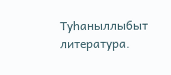Туһаныллыбыт литература.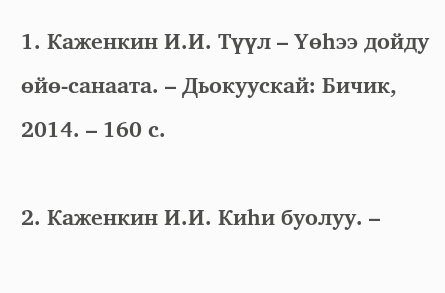1. Каженкин И.И. Түүл – Үөһээ дойду өйө-санаата. – Дьокуускай: Бичик, 2014. – 160 с.

2. Каженкин И.И. Киһи буолуу. –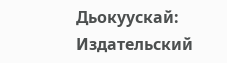Дьокуускай: Издательский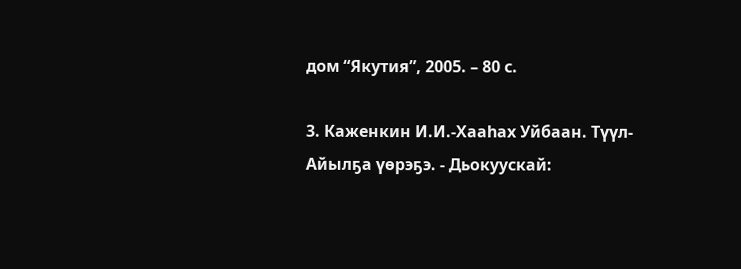дом “Якутия”, 2005. – 80 с.

3. Каженкин И.И.-Хааһах Уйбаан. Түүл-Айылҕа үөрэҕэ. - Дьокуускай: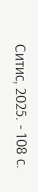Ситис, 2025. - 108 с.